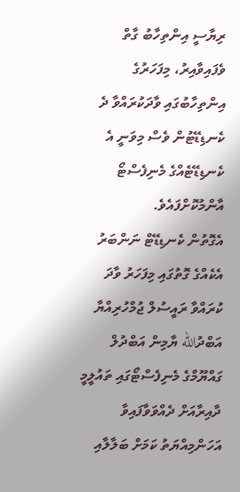ރިޔާސީ އިންތިހާބު ގާތް ވެފައިވާއިރު، މިފަހަރުގެ އިންތިހާބުގައި ވާދަކުރައްވާ ދެ ކެނޑިޑޭޓުން ވެސް މިވަނީ އެ ކެނޑިޑޭޓެއްގެ މެނިފެސްޓޯ އާންމުކޮށްފައެވެ.
އެގޮތުން ކެނޑިޑޭޓް ނަންބަރު އެކެއްގެ ގޮތުގައި މިފަހަރު ވާދަ ކުރައްވާ ރައީސުލް ޖުމްހުރިއްޔާ އަބްދުالله ޔާމިން އަބްދުލް ގައްޔޫމްގެ މެނިފެސްޓޯގައި ތައުލީމީ ދާއިރާއަށް ދެއްވަވާފައިވާ އަހަންމިއްޔަތު ކަމަށް ބަލާލާއި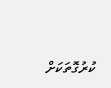ކުރުގޮތަކަށް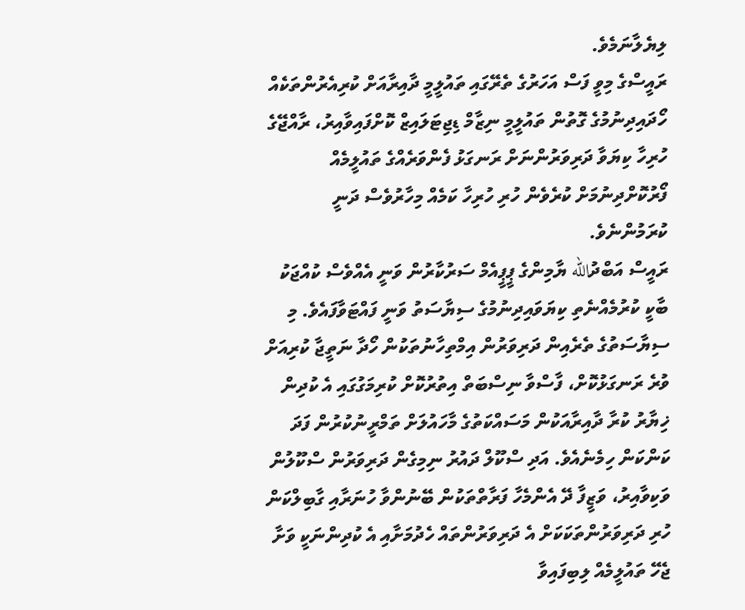ލިޔެލާނަމެވެ.
ރައީސްގެ މިވީ ފަސް އަހަރުގެ ތެރޭގައި ތައުލީމީ ދާއިރާއަށް ކުރިއެރުންތަކެއް ހޯދައިދިނުމުގެ ގޮތުން ތައުލީމީ ނިޒާމް ޑިޖިޓަލައިޒް ކޮށްފައިވާއިރު، ރާއްޖޭގެ ހުރިހާ ކިޔަވާ ދަރިވަރުންނަށް ރަނގަޅު ފެންވަރެއްގެ ތައުލީމެއް ފޯރުކޮށްދިނުމަށް ކުރެވެން ހުރި ހުރިހާ ކަމެއް މިހާރުވެސް ދަނީ ކުރަމުންނެވެ.
ރައީސް އަބްދުالله ޔާމިންގެ ޕީޕީއެމް ސަރުކާރުން ވަނީ އެއްވެސް ކުއްޖަކު ބާކީ ކުރުމެއްނެތި ކިޔަވައިދިނުމުގެ ސިޔާސަތު ވަނީ ފައްޓަވާފައެވެ. މި ސިޔާސަތުގެ ތެރެއިން ދަރިވަރުން އިމްތިހާނުތަކުން ހޯދާ ނަތީޖާ ކުރިއަށް ވުރެ ރަނގަޅުކޮށް، ފާސްވާ ނިސްބަތް އިތުރުކޮށް ކުރިމަގުގައި އެ ކުދިން ޚިޔާރު ކުރާ ދާއިރާއަކުން މަސައްކަތުގެ މާހައުލަށް ތަމްރީނުކުރުން ފަދަ ކަންކަން ހިމެނެއެވެ. އަދި ސްކޫލް ދައުރު ނިމިގެން ދަރިވަރުން ސްކޫލުން ވަކިވާއިރު، ވަޒީފާ ދޭ އެންމެހާ ފަރާތްތަކުން ބޭނުންވާ ހުނަރާއި ގާބިލްކަން ހުރި ދަރިވަރުންތަކަކަށް އެ ދަރިވަރުންތައް ހެދުމަށާއި އެ ކުދިންނަކީ ވަށާ ޖެހޭ ތައުލީމެއް ލިބިފައިވާ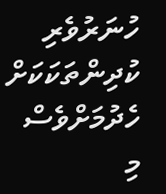ހުނަރުވެރި ކުދިންތަކަކަށް ހެދުމަށްވެސް މި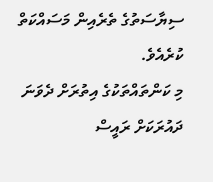ސިޔާސަތުގެ ތެރެއިން މަސައްކަތް ކުރެއެވެ.
މި ކަންތައްތަކުގެ އިތުރަށް ދެވަނަ ދައުރަކަށް ރައީސް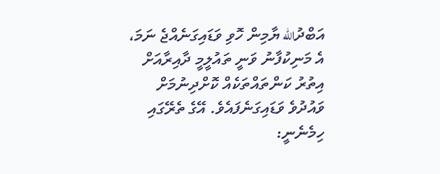އަބްދުالله ޔާމިން ހޮވި ވަޑައިގަނެއްޖެ ނަމަ، އެ މަނިކުފާނު ވަނީ ތައުލީމީ ދާއިރާއަށް އިތުރު ކަންތައްތަކެއް ކޮށްދިނުމަށް ވައުދުވެ ވަޑައިގަނެފައެވެ. އޭގެ ތެރޭގައި ހިމެނެނީ: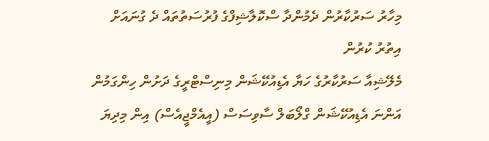މިހާރު ސަރުކާރުން ދެމުންދާ ސްކޮލާޝިފްގެ ފުރުސަތުތައް ދެ ގުނައަށް އިތުރު ކުރުން
މެލޭޝިއާ ސަރުކާރުގެ ހަޔާ އެޑިއުކޭޝަން މިނިސްޓްރީގެ ދަށުން ހިންގަމުން އަންނަ އެޑިއުކޭޝަން ގްލޯބަލް ސާވިސަސް (އީއެމްޖީއެސް) އިން މިދިޔަ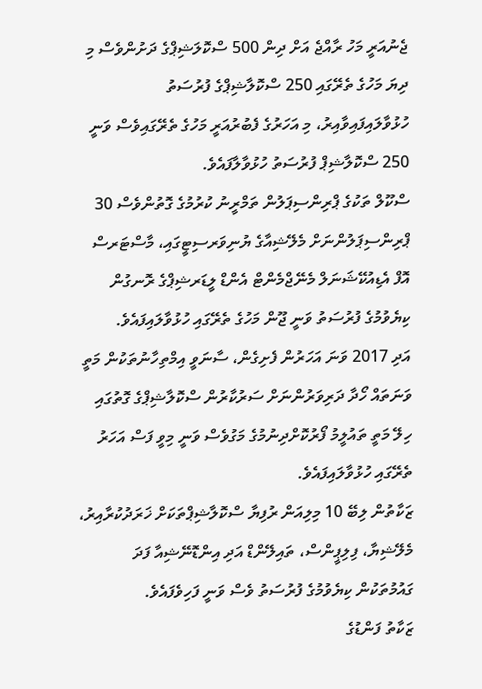ޖެނުއަރީ މަހު ރާއްޖެ އަށް ދިން 500 ސްކޮލަޝިޕްގެ ދަށުންވެސް މި ދިޔަ މަހުގެ ތެރޭގައި 250 ސްކޮލާޝިޕްގެ ފުރުސަތު ހުޅުވާލައިފައިވާއިރު، މި އަހަރުގެ ފެބުރުއަރީ މަހުގެ ތެރޭގައިވެސް ވަނީ 250 ސްކޮލާޝިޕް ފުރުސަތު ހުޅުވާލާފައެވެ.
ސްކޫލް ތަކުގެ ޕްރިންސިޕަލުން ތަމްރީނު ކުރުމުގެ ގޮތުންވެސް 30 ޕްރިންސިޕަލުންނަށް މެލޭޝިއާގެ ޔުނިވަރސިޓީގައި، މާސްޓަރސް އޮފް އެޑިއުކޭޝަނަލް މެނޭޖްމެންޓް އެންޑް ލީޑަރޝިޕްގެ ރޮނގުން ކިޔެވުމުގެ ފުރުސަތު ވަނީ ޖޫން މަހުގެ ތެރޭގައި ހުޅުވާލައިފައެވެ.
އަދި 2017 ވަނަ އަހަރުން ފެށިގެން، ސާނަވީ އިމްތިހާނުތަކުން މަތީ ވަނަތައް ހޯދާ ދަރިވަރުންނަށް ސަރުކާރުން ސްކޮލާޝިޕްގެ ގޮތުގައި ހިލޭ މަތީ ތައުލީމު ފޯރުކޮށްދިނުމުގެ މަގުވެސް ވަނީ މިވީ ފަސް އަހަރު ތެރޭގައި ހުޅުވާލައިފައެވެ.
ޒަކާތުން ލިބޭ 10 މިލިއަން ރުފިޔާ ސްކޮލާޝިޕްތަކަށް ޚަރަދުކުރާއިރު، މެލޭޝިޔާ، ފިލިޕީންސް، ތައިލޭންޑް އަދި އިންޑޮނޭޝިއާ ފަދަ ގައުމުތަކުން ކިޔެވުމުގެ ފުރުސަތު ވެސް ވަނީ ފަހިވެފައެވެ.
ޒަކާތު ފަންޑުގެ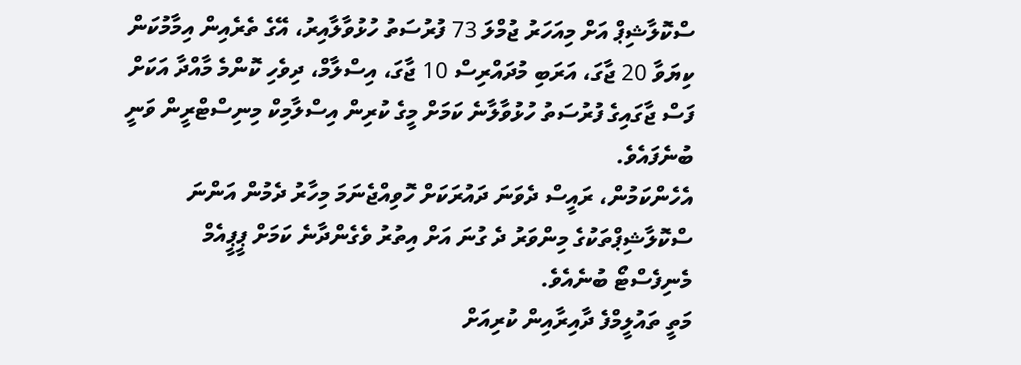ސްކޮލާޝިޕް އަށް މިއަހަރު ޖުމްލަ 73 ފުރުސަތު ހުޅުވާލާއިރު، އޭގެ ތެރެއިން އިމާމުކަން ކިޔަވާ 20 ޖާގަ، އަރަބި މުދައްރިސް 10 ޖާގަ، އިސްލާމް، ދިވެހި ކޮންމެ މާއްދާ އަކަށް ފަސް ޖާގައިގެ ފުރުސަތު ހުޅުވާލާނެ ކަމަށް މީގެ ކުރިން އިސްލާމިކް މިނިސްޓްރީން ވަނީ ބުނެފައެވެ.
އެހެންކަމުން، ރައީސް ދެވަނަ ދައުރަކަށް ހޮވިއްޖެނަމަ މިހާރު ދެމުން އަންނަ ސްކޮލާޝިޕްތަކުގެ މިންވަރު ދެ ގުނަ އަށް އިތުރު ވެގެންދާނެ ކަމަށް ޕީޕީއެމް މެނިފެސްޓޯ ބުނެއެވެ.
މަތީ ތައުލީމްފެ ދާއިރާއިން ކުރިއަށް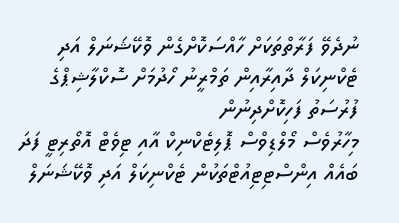ނުދެވޭ ފަރާތްތަކަށް ހާއްސަކޮށްގެން ވޮކޭޝަނަލް އަދި ޓެކްނިކަލް ދާއިރާއިން ތަމްރީނު ހޯދުމަށް ސޮކްލާޝިޕްގެ ފުރުސަތު ފަހިކޮށްދިނުން
މިހާރުވެސް މޯލްޑިވްސް ޕޮލިޓެކްނިކް އާއި ޓިވެޓް އޮތޯރިޓީ ފަދަ ބައެއް އިންސްޓިޓިއުޓްތަކުން ޓެކްނިކަލް އަދި ވޮކޭޝަނަލް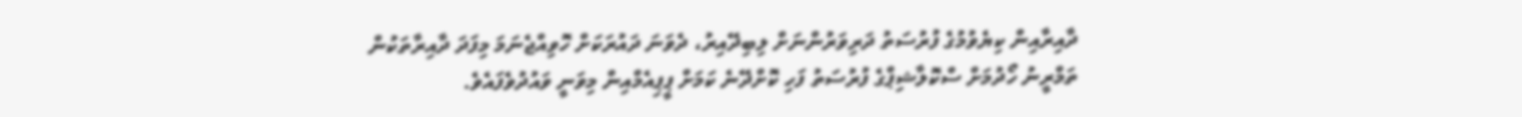ދާއިރާއިން ކިޔެވުމުގެ ފުރުސަތު ދަރިވަރުންނަށް ލިބިދޭއިރު، ދެވަނަ ދައުރަކަށް ހޮވިއްޖެނަމަ މިފަދަ ދާއިރާތަކުން ތަމްރީނު ހޯދުމަށް ސްކޮލާޝިޕްގެ ފުރުސަތު ފަހި ކޮށްދޭނެ ކަމަށް ޕީޕިއެމްއިން މިވަނީ ވައުދުވެފައެވެ.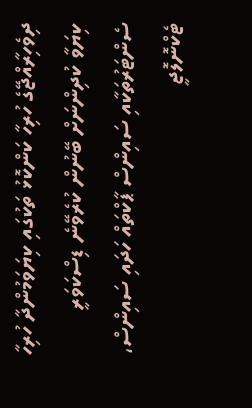ދިވެހިރާއްޖޭގެ ހުރިހާ ކަންކޮޅު ތަކުގައި ކިޔަވަމުންދާ ހުރިހާ ކިޔަވާ ކުދިންނަށް ބޭނުން ކުރެވޭނެ ޑިސްކަވަރީ ސެންޓަރުތަކާއި ސައިންސް ޕާކްތައް ހަދައި ސައިންސް، ޓެކްނޮލޮޖީ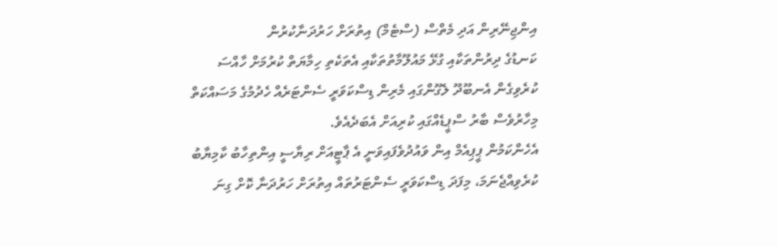އިންޖިނޭރިން އަދި މެތްސް (ސްޓެމް) އިތުރަށް ހަރުދަނާކުރުން
ކަނޑުގެ ދިރުންތަކާއި ގުޅޭ މައުލޫމާތުތަކާއި އެތަކެތި ހިމާޔަތް ކުރުމަށް ހާއްސަ ކުރެވިގެން އެނބޫދޫ ލެގޫންގައި މެރިން ޑިސްކަވަރީ ސެންޓަރެއް ހެދުމުގެ މަސައްކަތް މިހާރުވެސް ބާރު ސްޕީޑެއްގައި ކުރިއަށް އެބަދެއެވެ.
އެހެންކަމުން ޕީޕިއެމް އިން ވައުދުވެފައިވަނީ އެ ޕާޓީއަށް ރިޔާސީ އިންތިހާބު ކާމިޔާބު ކުރެވިއްޖެނަމަ، މިފަދަ ޑިސްކަވަރީ ސެންޓަރުތައް އިތުރަށް ހަރުދަނާ ކޮށް ގިނަ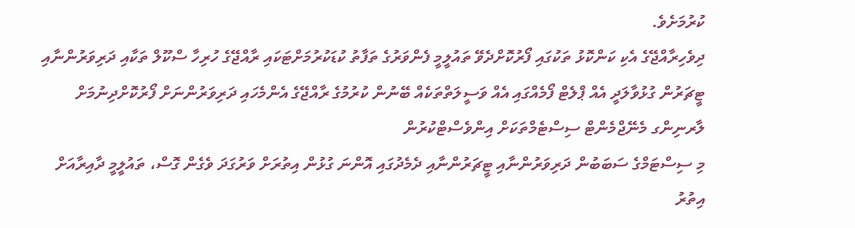ކުރުމަށެވެ.
ދިވެހިރާއްޖޭގެ އެކި ކަންކޮޅު ތަކުގައި ފޯރުކޮށްދެވޭ ތައުލީމީ ފެންވަރުގެ ތަފާތު ކުޑަކުރުމަށްޓަކައި ރާއްޖޭގެ ހުރިހާ ސްކޫލް ތަކާއި ދަރިވަރުންނާއި ޓީޗަރުން ގުޅުވާލަދީ އެއް ޕްލެޓް ފޯމެއްގައި އެއް ވަސީލަތްތަކެއް ބޭނުން ކުރުމުގެ ރާއްޖޭގެ އެންމެހައި ދަރިވަރުންނަށް ފޯރުކޮށްދިނުމަށް ލާރނިންގ މެނޭޖްމެންޓް ސިސްޓެމްތަކަށް އިންވެސްޓްކުރުން
މި ސިސްޓަމްގެ ސަބަބުން ދަރިވަރުންނާއި ޓީޗަރުންނާއި ދެމެދުގައި އޮންނަ ގުޅުން އިތުރަށް ވަރުގަދަ ވެގެން ގޮސް، ތައުލީމީ ދާއިރާއަށް އިތުރު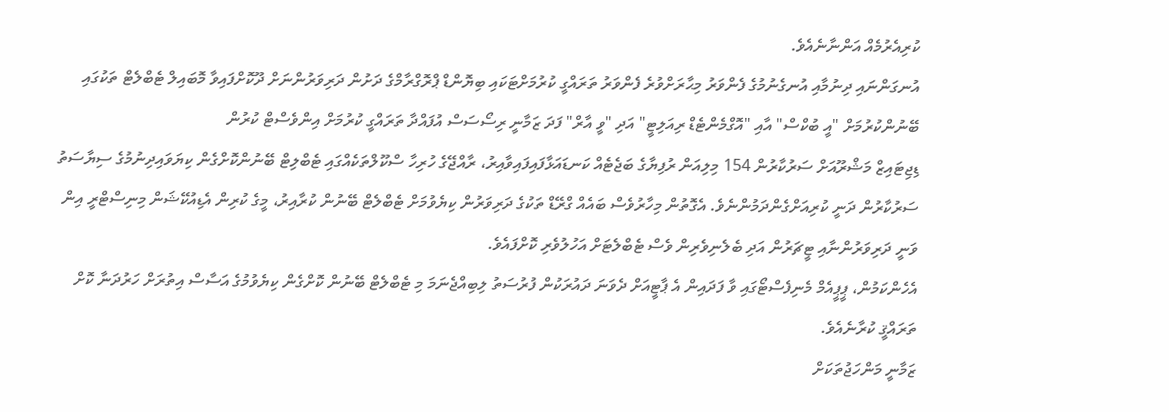ކުރިއެރުމެއް އަންނާނެއެވެ.
އުނގަންނައި ދިނުމާއި އުނގެނުމުގެ ފެންވަރު މިޙާރަށްވުރެ ފެންވަރު ތަރައްގީ ކުރުމަށްޓަކައި ބިޔޮންޑް ޕްރޮގްރާމްގެ ދަށުން ދަރިވަރުންނަށް ދޫކޮށްފައިވާ މޮބައިލް ޓެބްލެޓް ތަކުގައި ބޭނުންކުރުމަށް "އީ ބުކްސް" އާއި "އޮގްމެންޓެޑް ރިއަލިޓީ" އަދި "ވީ އާރް" ފަދަ ޒަމާނީ ރިސޯސަސް އުފައްދާ ތަރައްގީ ކުރުމަށް އިންވެސްޓް ކުރުން
ޑިޖިޓައިޒް މަޝްރޫއަށް ސަރުކާރުން 154 މިލިއަން ރުފިޔާގެ ބަޖެޓެއް ކަނޑައަޅާފައިފައިވާއިރު، ރާއްޖޭގެ ހުރިހާ ސްކޫލްތަކެއްގައި ޓެބްލިޓް ބޭނުންކޮށްގެން ކިޔަވައިދިނުމުގެ ސިޔާސަތު ސަރުކާރުން ދަނީ ކުރިއަށްގެންދަމުންނެވެ. އެގޮތުން މިހާރުވެސް ބައެއް ގްރޭޑް ތަކުގެ ދަރިވަރުން ކިޔެވުމަށް ޓެބްލެޓް ބޭނުން ކުރާއިރު، މީގެ ކުރިން އެޑިއުކޭޝަން މިނިސްޓްރީ އިން ވަނީ ދަރިވަރުންނާއި ޓީޗަރުން އަދި ބެލެނިވެރިން ވެސް ޓެބްލެޓަށް އަހުލުވެރި ކޮށްފައެވެ.
އެހެންކަމުން، ޕީޕީއެމް މެނިފެސްޓޯގައި ވާ ފަދައިން އެ ޕާޓީއަށް ދެވަނަ ދައުރަކުން ފުރުސަތު ލިބިއްޖެނަމަ މި ޓެބްލެޓް ބޭނުން ކޮށްގެން ކިޔެވުމުގެ އަސާސް އިތުރަށް ހަރުދަނާ ކޮށް ތަރައްޤީ ކުރާނެއެވެ.
ޒަމާނީ މަންހަޖުތަކަށް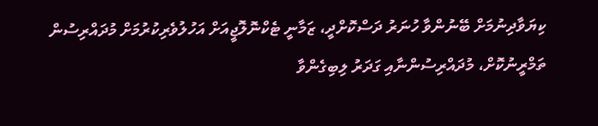ކިޔަވާދިނުމަށް ބޭނުންވާ ހުނަރު ދަސްކޮށްދީ، ޒަމާނީ ޓެކްނޮލޮޖީއަށް އަހުލުވެރިކުރުމަށް މުދައްރިސުން ތަމްރީނުކޮށް، މުދައްރިސުންނާއި ގަދަރު ލިބިގެންވާ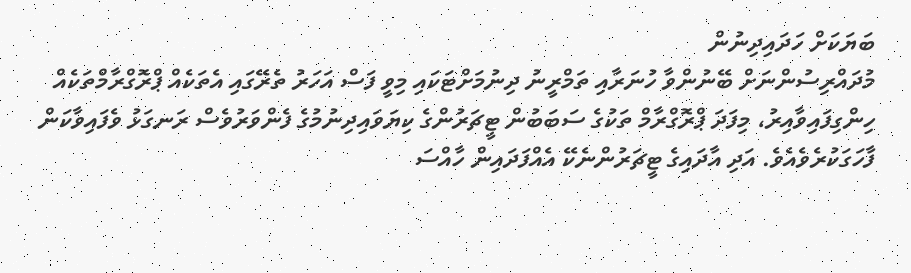ބަޔަކަށް ހަދައިދިނުން
މުދައްރިސުންނަށް ބޭނުންވާ ހުނަރާއި ތަމްރީނު ދިނުމަށްޓަކައި މިވީ ފަސް އަހަރު ތެރޭގައި އެތަކެއް ޕްރޮގްރާމްތަކެއް ހިންގިފައިވާއިރު، މިފަދަ ޕްރޮގްރާމް ތަކުގެ ސަބަބުން ޓީޗަރުންގެ ކިޔަވައިދިނުމުގެ ފެންވަރުވެސް ރަނގަޅު ވެފައިވާކަން ފާހަގަކުރެވެއެވެ. އަދި އާދައިގެ ޓީޗަރުންނެކޭ އެއްފަދައިން ހާއްސަ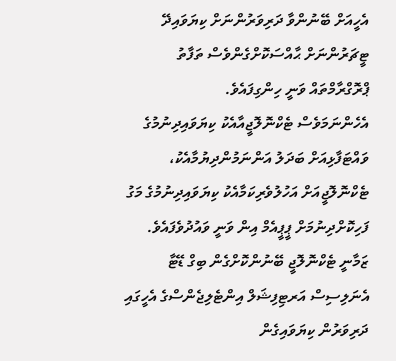އެހީއަށް ބޭނުންވާ ދަރިވަރުންނަށް ކިޔަވައިދޭ ޓީޗަރުންނަށް ޙާއްސަކޮށްގެންވެސް ތަފާތު ޕްރޮގްރާމްތައް ވަނީ ހިންގިފައެވެ.
އެހެންނަމަވެސް ޓެކްނޮލޮޖީއާއެކު ކިޔަވައިދިނުމުގެ ވައްޓަފާޅިއަށް ބަދަލު އަންނަމުންދިޔުމާއެކު، ޓެކްނޮލޮޖީއަށް އަހުލުވެރިކަމާއެކު ކިޔަވައިދިނުމުގެ މަގު ފަހިކޮށްދިނުމަށް ޕީޕީއެމް އިން ވަނީ ވައުދުވެފައެވެ.
ޒަމާނީ ޓެކްނޮލޮޖީ ބޭނުންކޮށްގެން ބިގް ޑޭޓާ އެނަލިސިސް އަރޓިފިޝަލް އިންޓެލިޖެންސްގެ އެހީގައި ދަރިވަރުން ކިޔަވައިގެން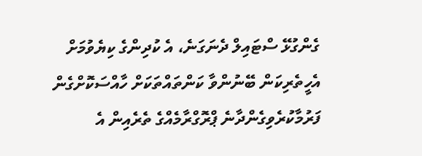ގެންގުޅޭ ސްޓައިލް ދެނަގަނެ، އެ ކުދިންގެ ކިޔެވުމަށް އެހީތެރިކަން ބޭނުންވާ ކަންތައްތަކަށް ހާއްސަކޮށްގެން ފަރުމާކުރެވިގެންދާނެ ޕްރޮގްރާމެއްގެ ތެރެއިން އެ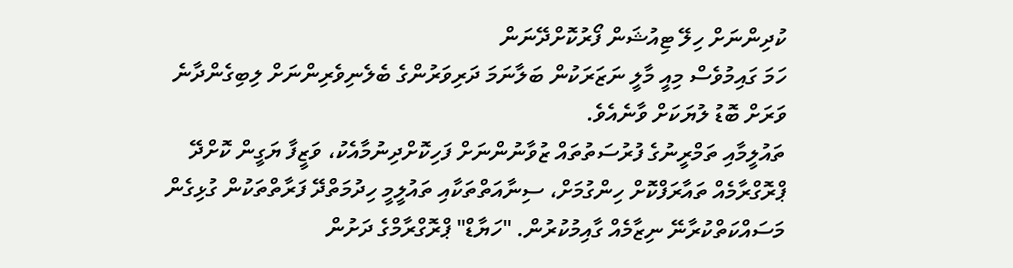ކުދިންނަށް ހިލޭ ޓިއުޝަން ފޯރުކޮށްދޭނަން
ހަމަ ގައިމުވެސް މިއީ މާލީ ނަޒަރަކުން ބަލާނަމަ ދަރިވަރުންގެ ބެލެނިވެރިންނަށް ލިބިގެންދާނެ ވަރަށް ބޮޑު ލުޔަކަށް ވާނެއެވެ.
ތައުލީމާއި ތަމްރީނުގެ ފުރުސަތުތައް ޒުވާނުންނަށް ފަހިކޮށްދިނުމާއެކު، ވަޒީފާ ޔަގީން ކޮށްދޭ ޕްރޮގްރާމެއް ތައާރަފްކޮށް ހިންގުމަށް، ސިނާއަތްތަކާއި ތައުލީމީ ހިދުމަތްދޭ ފަރާތްތަކުން ގުޅިގެން މަސައްކަތްކުރާނޭ ނިޒާމެއް ގާއިމުކުރުން. "ހަޔާޑް" ޕްރޮގްރާމްގެ ދަށުން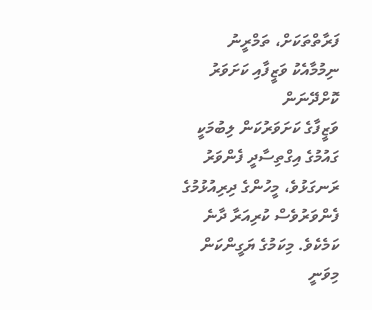ފަރާތްތަކަށް، ތަމްރީނު ނިމުމާއެކު ވަޒީފާއި ކަށަވަރު ކޮށްދޭނަން
ވަޒީފާގެ ކަށަވަރުކަން ލިބުމަކީ ގައުމުގެ އިގްތިސާދީ ފެންވަރު ރަނގަޅުވެ، މީހުންގެ ދިރިއުޅުމުގެ ފެންވަރުވެސް ކުރިއަރާ ދާނެ ކަމެކެވެ. މިކަމުގެ ޔަގީންކަން މިވަނީ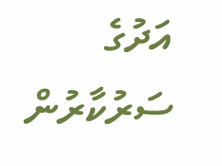އަދުގެ ސަރުކާރުން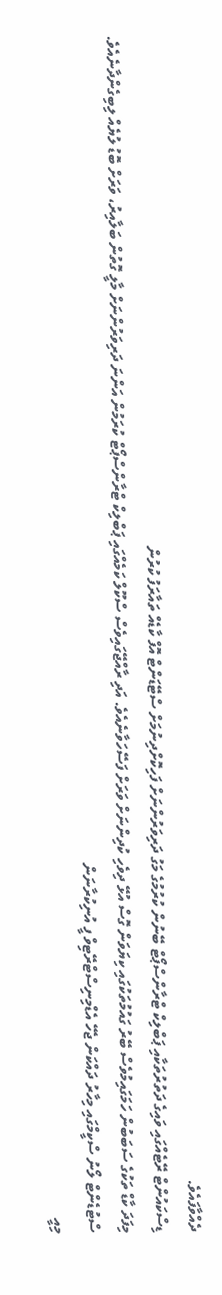ދެއްވާފައެވެ.
ޑިސްކައުންޓް ރޭޓެއްގައި ވައިގެ ދަތުރުތަކާއި ޕަބްލިކް ޓްރާންސްޕޯޓް ބޭނުން ކުރުމުގެ މަގު ދަރިވަރުންނަށް ފަހިކޮށްދިނުމަށް ސްޓޭޑަންޓް އޮފް ކާޑެއް ތައާރަފު ކުރުން
މިފަދަ ކާޑް ތަކުގެ ސަބަބުން ހަމަގައިމުވެސް ބޭރު ގައުމުތަކުގައި ކިޔަވަން ގޮސް އުޅޭ ދިވެހި ކުދިންނަށް ވަރަށް ފަސޭހަވާނެއެވެ. އަދި ރާއްޖޭގައިވެސް ސްކޫލް ކަމެއްގައި ޕަބްލިކް ޓްރާންސްޕޯޓް ކުރަމުން އަންނަ ދަރިވަރުންނަށް މާލީ ގޮތުން ބަލާއިރު، ވަރަށް ބޮޑު ލުޔެއް ލިބިގެންދާނެއެވެ.
ސްޓުޑެންޓް ލޯނު ސްކީމްގައި މިހާރު ދައްކަން ޖެހޭ އެޑްމިނިސްޓްރޭޓިވް ފީ އުނިކުރާނަން
މިއީ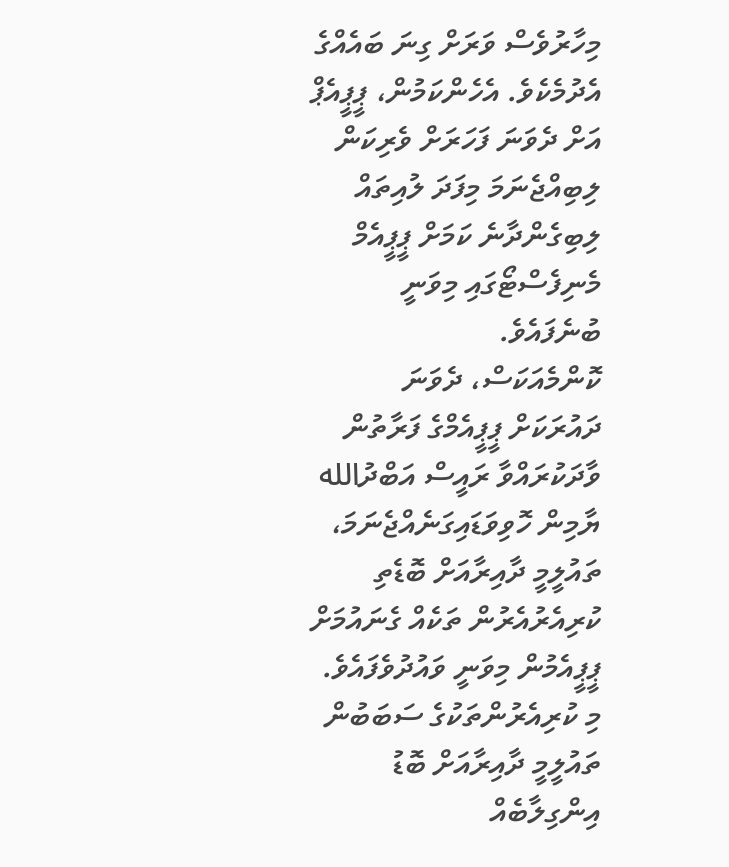މިހާރުވެސް ވަރަށް ގިނަ ބައެއްގެ އެދުމެކެވެ. އެހެންކަމުން، ޕީޕީއެޕް އަށް ދެވަނަ ފަހަރަށް ވެރިކަން ލިބިއްޖެނަމަ މިފަދަ ލުއިތައް ލިބިގެންދާނެ ކަމަށް ޕީޕީއެމް މެނިފެސްޓޯގައި މިވަނީ ބުނެފައެވެ.
ކޮންމެއަކަސް، ދެވަނަ ދައުރަކަށް ޕީޕީއެމްގެ ފަރާތުން ވާދަކުރައްވާ ރައީސް އަބްދުالله ޔާމިން ހޮވިވަޑައިގަނެއްޖެނަމަ، ތައުލީމީ ދާއިރާއަށް ބޮޑެތި ކުރިއެރުއެރުން ތަކެއް ގެނައުމަށް ޕީޕީއެމުން މިވަނީ ވައުދުވެފައެވެ. މި ކުރިއެރުންތަކުގެ ސަބަބުން ތައުލީމީ ދާއިރާއަށް ބޮޑު އިންގިލާބެއް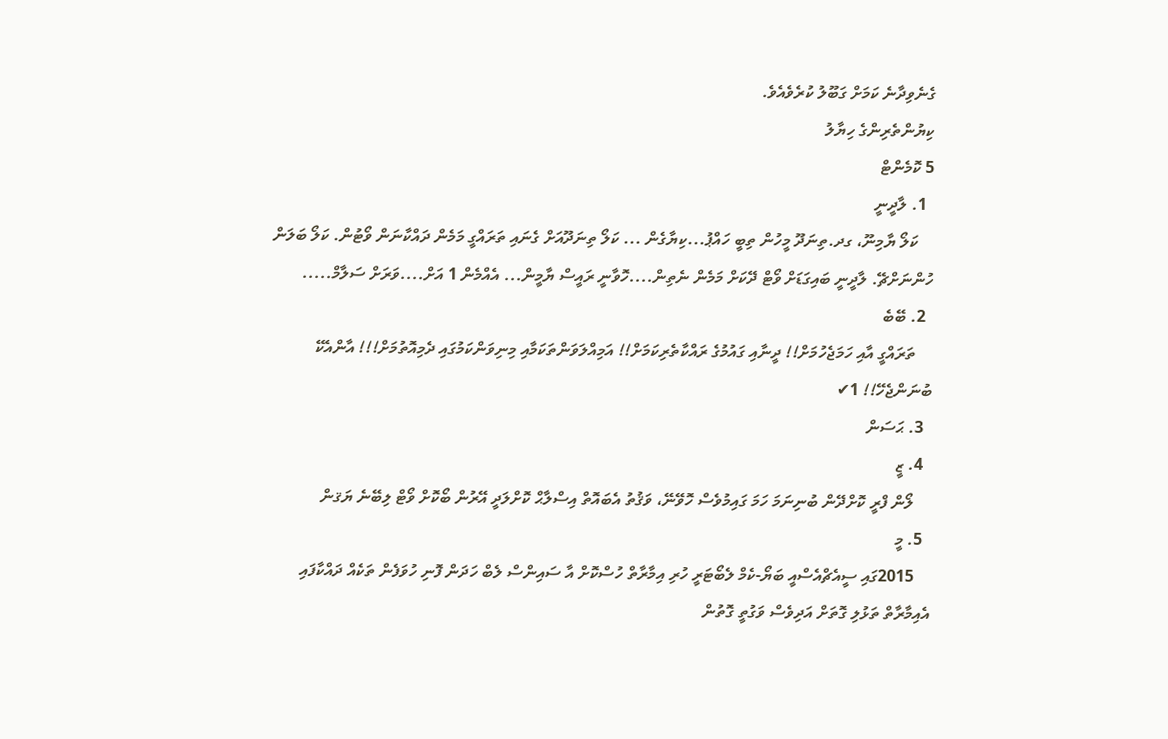ގެނެވިދާނެ ކަމަށް ގަބޫލު ކުރެވެއެވެ.
ކިޔުންތެރިންގެ ހިޔާލު
5 ކޮމެންޓް
  1. ލާދީނީ
    ކަލޯ ޔާމިނޫ، ގދ.ތިނަދޫ މީހުން ތިބީ ހައްޕު...ކިޔާގެން ... ކަލޯ ތިނަދޫއަށް ގެނައި ތަރައްގީ މަމެން ދައްކާނަން ވޯޓުން. ކަލޯ ބަލަން ހުންނަށްޗޭ. ލާދީނީ ބައިގަޑަށް ވޯޓް ދޭކަށް މަމެން ނެތިން....ހޮވާނީ ރައީސް ޔާމީން... އެއްމެން 1 އަށް....ވަރަށް ސަލާމް.....
  2. ބޭބެ
    ތަރައްގީ އާއި ހަމަޖެހުމަށް!! ދީނާއި ގައުމުގެ ރައްކާތެރިކަމަށް!! އަމިއްލަވަންތަކަމާއި މިނިވަންކަމުގައި ދެމިއޮތުމަށް!!! އާންއެކޭ ބުނަންޖެހޭ!! 1✔
  3. ޙަސަން
  4. ޒީ
    ލޯން ފްރީ ކޮށްދޭން ބުނިނަމަ ހަމަ ގައިމުވެސް ހޮވޭނޭ، ވަޤުތު އެބައޮތް އިސްލާޙް ކޮށްލަދީ އޭރުން ބޯކޮށް ވޯޓް ލިބޭނެ ޔަޤން
  5. މީ
    2015ގައި ސީއެޗްއެސްއީ ބަޔޯ-ކެމް ލެބޯޓަރީ ހުރި އިމާރާތް ހުސްކޮށް އާ ސައިންސް ލެބް ހަދަން ފޮނި ހުވަފެން ތަކެއް ދައްކާފައި އެއިމާރާތް ތަޅުލި ގޮތަށް އަދިވެސް ވަގުތީ ގޮތުން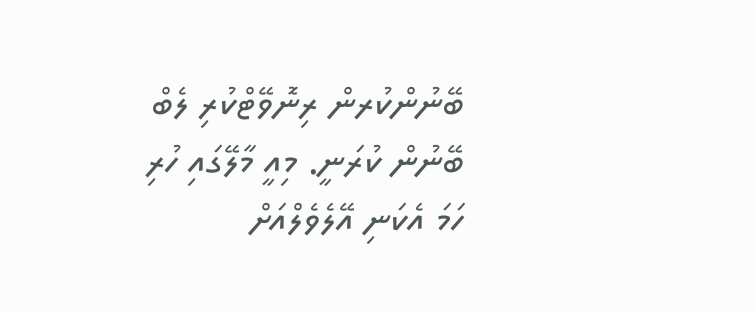ބޭނުންކުރން ރިނޮވޭޓްކުރި ލެބް ބޭނުން ކުރަނީ. މިއީ މާލޭގައި ހުރި ހަމަ އެކަނި އޭލެވެލްއަށް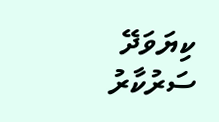ކިޔަވަދޭ ސަރުކާރު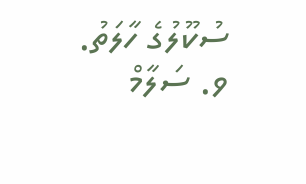ސުކޫލުގެ ހާލަތު. ވ. ސަލާމް